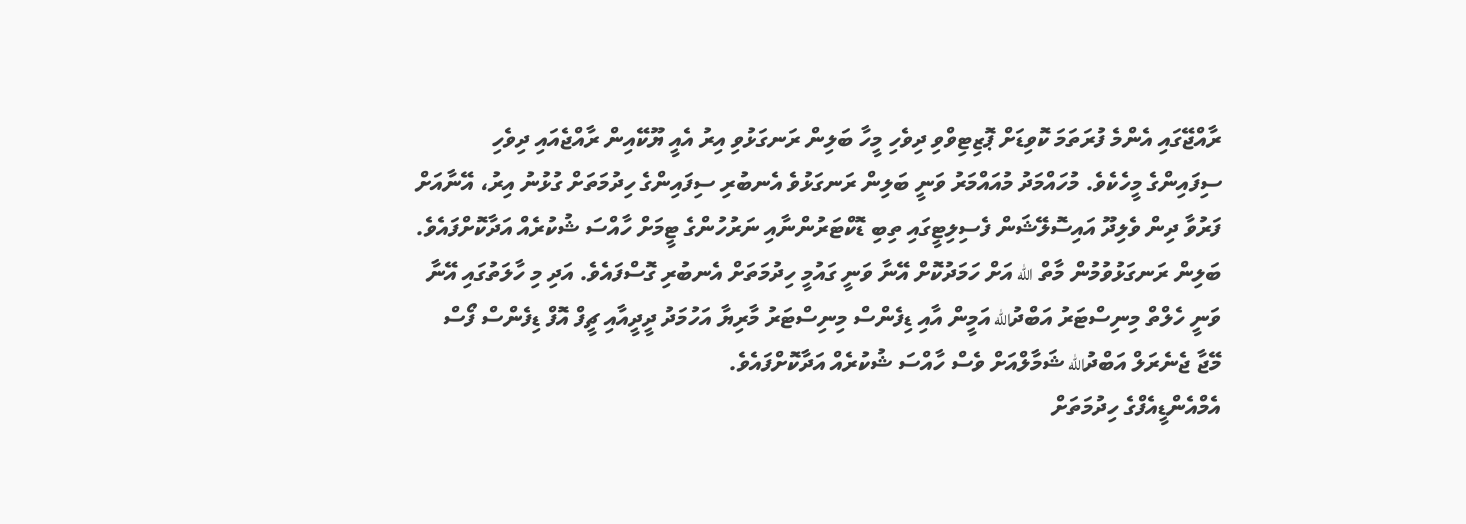ރާއްޖޭގައި އެންމެ ފުރަތަމަ ކޮވިޑަށް ޕޮޒިޓިވްވި ދިވެހި މީހާ ބަލިން ރަނގަޅުވި އިރު އެއީ ޔޫކޭއިން ރާއްޖެއައި ދިވެހި ސިފައިންގެ މީހެކެވެ. މުހައްމަދު މުއައްމަރު ވަނީ ބަލިން ރަނގަޅުވެ އެނބުރި ސިފައިންގެ ހިދުމަތަށް ގުޅުނު އިރު، އޭނާއަށް ފަރުވާ ދިން ވެލިދޫ އައިސޮލޭޝަން ފެސިލިޓީގައި ތިބި ޑޮކްޓަރުންނާއި ނަރުހުންގެ ޓީމަށް ހާއްސަ ޝުކުރެއް އަދާކޮށްފައެވެ.
ބަލިން ރަނގަޅުވުމުން މާތް الله އަށް ހަމަދުކޮށް އޭނާ ވަނީ ގައުމީ ހިދުމަތަށް އެނބުރި ގޮސްފައެވެ. އަދި މި ހާލަތުގައި އޭނާ ވަނީ ހެލްތް މިނިސްޓަރު އަބްދުالله އަމީން އާއި ޑިފެންސް މިނިސްޓަރު މާރިޔާ އަހުމަދު ދީދީއާއި ޗީފް އޮފް ޑިފެންސް ފޯސް މޭޖާ ޖެނެރަލް އަބްދުالله ޝަމާލްއަށް ވެސް ހާއްސަ ޝުކުރެއް އަދާކޮށްފައެވެ.
އެމްއެންޑީއެފްގެ ހިދުމަތަށް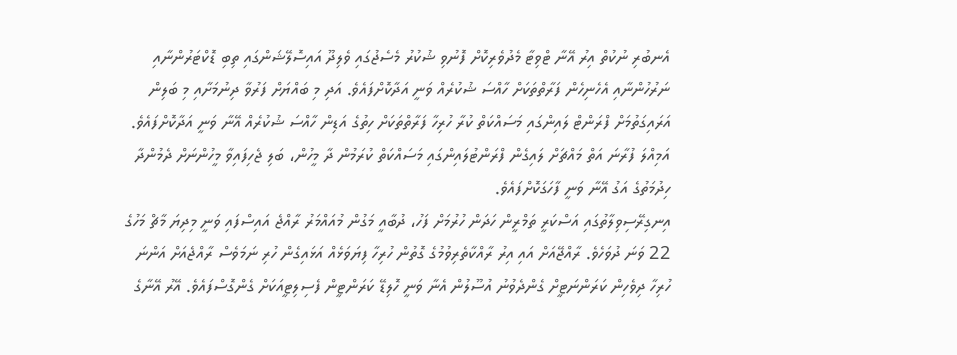އެނބުރި ނުކުތް އިރު އޭނާ ޓްވިޓާ މެދުވެރިކޮށް ފޮނުވި ޝުކުރު މެސެޖުގައި ވެލިދޫ އައިސޮލޭޝަންގައި ތިބި ޑޮކްޓަރުންނާއި ނަރުހުންނާއި އެހެނިހެން ފަރާތްތަކަށް ހާއްސަ ޝުކުރެއް ވަނީ އަދާކޮށްފައެވެ. އަދި މި ބައްޔަށް ފަރުވާ ދިނުމަށާއި މި ބަލިން އަރައިގަތުމަށް ފްރަންޓް ލައިންގައި މަސައްކަތް ކުރާ ހުރިހާ ފަރާތްތަކަށް ހިތުގެ އަޑިން ހާއްސަ ޝުކުރެއް އޭނާ ވަނީ އަދާކޮށްފައެވެ. އަމިއްލަ ފުރާނަ އަތް މައްޗަށް ލައިގެން ފްރަންޓުލައިންގައި މަސައްކަތް ކުރަމުން ދާ މީހުން، ބަލި ޖެހިފައިވާ މީހުންނަށް ދެމުންދާ ހިދުމަތުގެ އަގު އޭނާ ވަނީ ފާހަގަކޮށްފައެވެ.
އިނގިރޭސިވިލާތުގައި އަސްކަރީ ތަމްރީން ހަދަން ހުރުމަށް ފަހު، ދުބާއީ މަގުން މުއައްމަރު ރާއްޖެ އައިސްފައި ވަނީ މިދިޔަ މާޗް މަހުގެ 22 ވަނަ ދުވަހެވެ. ރާއްޖޭއަށް އައި އިރު ރާއްކާތެރިވުމުގެ ގޮތުން ހުރިހާ ފިޔަވަޅެއް އަޅައިގެން ހުރި ނަމަވެސް ރާއްޖެއަށް އަންނަ ހުރިހާ ދިވެހިން ކަރަންނަޓީށް ގެންދެވުނު އުސޫލުން އެނާ ވަނީ ހޮލިޑޭ ކަރަންޓީން ފެސިލިޓީއަކަށް ގެންގޮސްފައެވެ. އޭރު އޭނާގެ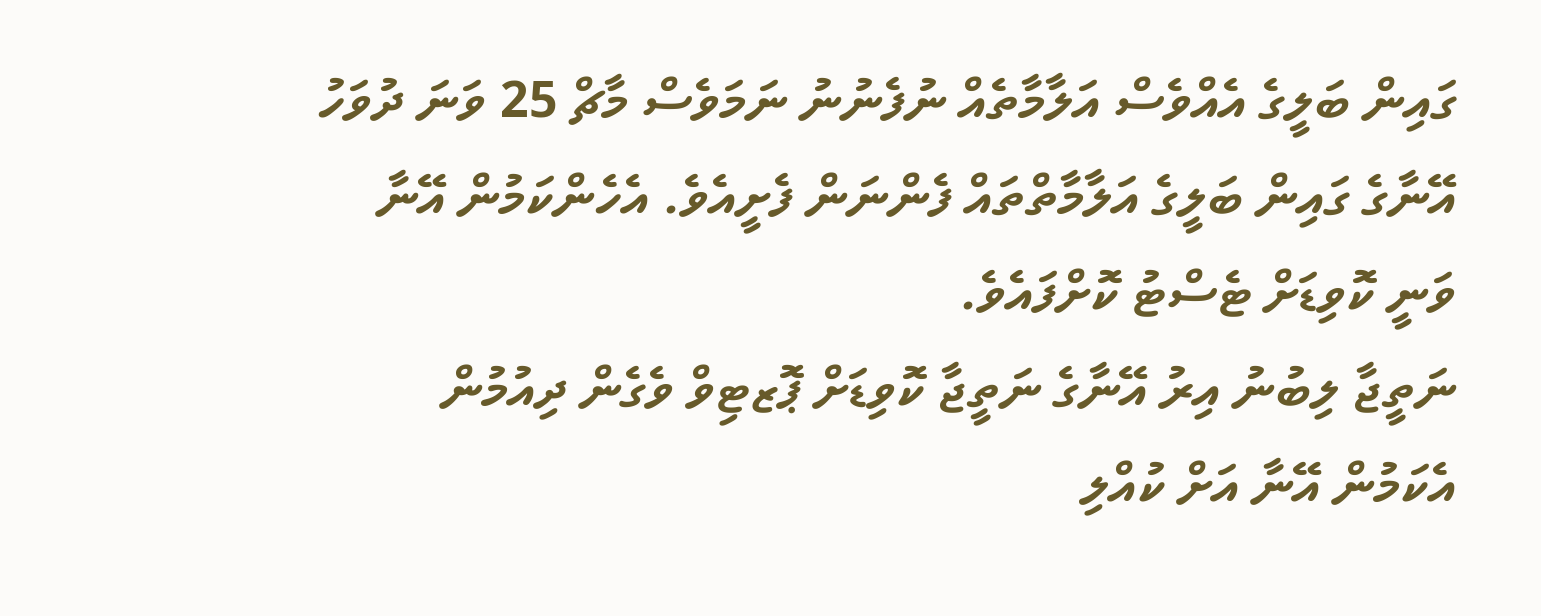ގައިން ބަލީގެ އެއްވެސް އަލާމާތެއް ނުފެނުނު ނަމަވެސް މާޗް 25 ވަނަ ދުވަހު އޭނާގެ ގައިން ބަލީގެ އަލާމާތްތައް ފެންނަން ފެށީއެވެ. އެހެންކަމުން އޭނާ ވަނީ ކޮވިޑަށް ޓެސްޓު ކޮށްފައެވެ.
ނަތީޖާ ލިބުނު އިރު އޭނާގެ ނަތީޖާ ކޮވިޑަށް ޕޮޒޓިވް ވެގެން ދިއުމުން އެކަމުން އޭނާ އަށް ކުއްލި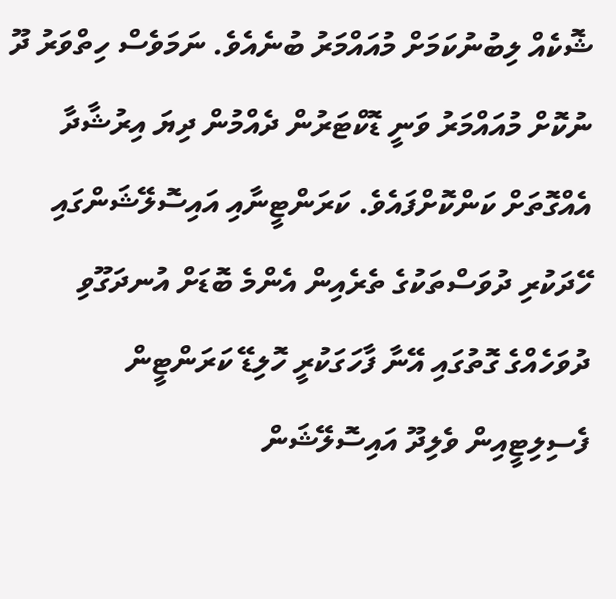ޝޮކެއް ލިބުނުކަމަށް މުއައްމަރު ބުނެއެވެ. ނަމަވެސް ހިތްވަރު ދޫ ނުކޮށް މުއައްމަރު ވަނީ ޑޮކްޓަރުން ދެއްމުން ދިޔަ އިރުޝާދާ އެއްގޮތަށް ކަންކޮށްފައެވެ. ކަރަންޓީނާއި އައިސޮލޭޝަންގައި ހޭދަކުރި ދުވަސްތަކުގެ ތެރެއިން އެންމެ ބޮޑަށް އުނދަގޫވި ދުވަހެއްގެ ގޮތުގައި އޭނާ ފާހަގަކުރީ ހޮލިޑޭ ކަރަންޓީން ފެސިލިޓީއިން ވެލިދޫ އައިސޮލޭޝަން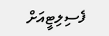ފެސިލިޓީއަށް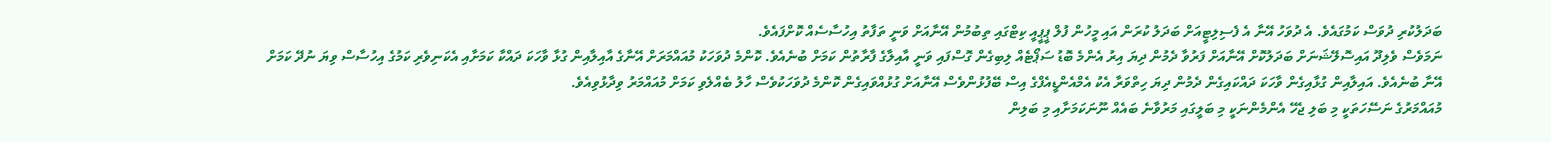ބަދަލުކުރި ދުވަސް ކަމުގައެވެ. އެ ދުވަހު އޭނާ އެ ފެސިލިޓީއަށް ބަދަލު ކުރަން އައި މީހުން ފުލް ޕީޕީއީ ކިޓްގައި ތިބުމުން އޭނާއަށް ވަނީ ތަފާތު އިހުސާސެއް ކޮށްފައެވެ.
ނަމަވެސް ވެލިދޫ އައިސޮލޭޝަނަށް ބަދަލުކޮށް އޭނާއަށް ފަރުވާ ދެމުން ދިޔަ އިރު އެންމެ ބޮޑު ސަޕޯޓެއް ލިބިގެން ގޮސްފައި ވަނީ އާއިލާގެ ފާރާތުން ކަމަށް ބުނެއެވެ. ކޮންމެ ދުވަހަކު މުއައްމަރަށް އޭނާގެ އާއިލާއިން ގުޅާ ވާހަކަ ދައްކާ ކަމަށާއި އެކަނިވެރި ކަމުގެ އިހުސާސް ވިޔަ ނުދޭ ކަމަށް އޭނާ ބުނެއެވެ. އައިލާއިން ގުޅާއިގެން ވާހަކަ ދައްކައިގެން ދެމުން ދިޔަ ހިތްވަރާ އެކު އެމްއެންޑީއެފްގެ އިސް ބޭފުޅުންވެސް އޭނާއަށް ގުޅުއްވައިގެން ކޮންމެ ދުވަހަކުވެސް ހާލު ބެއްލެވި ކަމަށް މުއައްމަރު ވިދާޅުވިއެވެ.
މުއައްމަރުގެ ނަސޭހަތަކީ މި ބަލި ޖެހޭ އެންމެންނަކީ މި ބަލީގައި މަރުވާނެ ބައެއް ނޫނަކަމަށާއި މި ބަލިން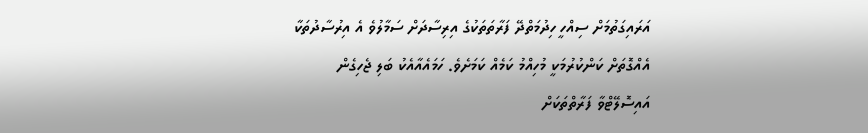އަރައިގަތުމަށް ސިއްހީ ހިދުމަތްދޭ ފަރާތަތަކުގެ އިރިސާދަށް ސަމާލުވެ އެ އިރުސާދުތަކާ އެއްގޮތަށް ކަންކުރުމަކީ މުހިއްމު ކަމެއް ކަމަށެވެ. ހަމައެއާއެކު ބަލި ޖެހިގެން އައިސޮލޭޓްވާ ފަރާތްތަކަށް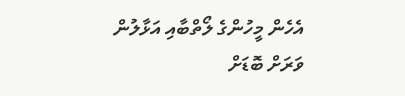އެހެން މީހުންގެ ލޯތްބާއި އަޅާލުން ވަރަށް ބޮޑަށް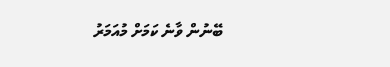ބޭނުން ވާނެ ކަމަށް މުއަމަރު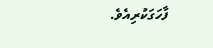ފާހަގަކުރިއެވެ.